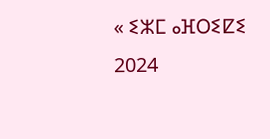« ⵉⵣⵎ ⴰⴼⵔⵉⵇⵉ 2024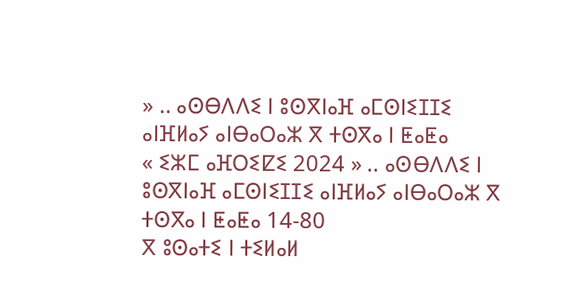» .. ⴰⵙⴱⴷⴷⵉ ⵏ ⵓⵙⴳⵏⴰⴼ ⴰⵎⵙⵏⵉⵊⵊⵉ ⴰⵏⴼⵍⴰⵢ ⴰⵏⴱⴰⵔⴰⵣ ⴳ ⵜⵙⴳⴰ ⵏ ⵟⴰⵟⴰ
« ⵉⵣⵎ ⴰⴼⵔⵉⵇⵉ 2024 » .. ⴰⵙⴱⴷⴷⵉ ⵏ ⵓⵙⴳⵏⴰⴼ ⴰⵎⵙⵏⵉⵊⵊⵉ ⴰⵏⴼⵍⴰⵢ ⴰⵏⴱⴰⵔⴰⵣ ⴳ ⵜⵙⴳⴰ ⵏ ⵟⴰⵟⴰ 14-80
ⴳ ⵓⵙⴰⵜⵉ ⵏ ⵜⵉⵍⴰⵍ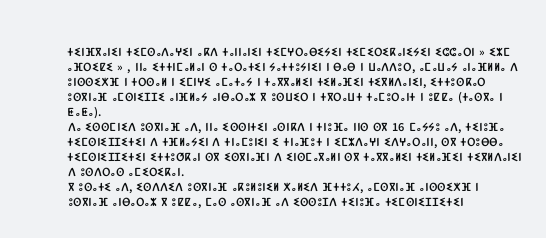ⵜⵉⵏⴼⴳⴰⵏⵉⵏ ⵜⵉⵎⵙⴰⴷⴰⵖⵉⵏ ⴰⴽⴷ ⵜⴰⵏⵏⴰⵏⵉⵏ ⵜⵉⵎⵖⵔⴰⴱⵉⵢⵉⵏ ⵜⵉⵎⵉⵔⵉⴽⴰⵏⵉⵢⵉⵏ ⵉⵛⵛⴰⵔⵏ » ⵉⵣⵎ ⴰⴼⵔⵉⵇⵉ » , ⵏⵏⴰ ⵉⵜⵜⵏⵎⴰⵍⴰⵏ ⵙ ⵜⴰⵔⴰⵜⵉⵏ ⵢⴰⵜⵜⵓⵢⵏⵉⵏ ⵏ ⴱⴰⴱ ⵏ ⵡⴰⴷⴷⵓⵔ, ⴰⵎⴰⵡⴰⵢ ⴰⵏⴰⴼⵍⵍⴰ ⴷ ⵓⵏⵙⵙⵉⵅⴼ ⵏ ⵜⵔⵙⴰⵍ ⵏ ⵉⵎⵏⵖⵉ ⴰⵎⴰⵜⴰⵢ ⵏ ⵜⴰⴳⴳⴰⵍⵉⵏ ⵜⵉⵍⴰⴼⵉⵏ ⵜⵉⴳⵍⴷⴰⵏⵉⵏ, ⵉⵜⵜⵓⵙⴽⴰⵔ ⵓⵙⴳⵏⴰⴼ ⴰⵎⵙⵏⵉⵊⵊⵉ ⴰⵏⴼⵍⴰⵢ ⴰⵏⴱⴰⵔⴰⵣ ⴳ ⵓⵙⵡⵉⵔ ⵏ ⵜⴳⵔⴰⵡⵜ ⵜⴰⵎⵓⵔⴰⵏⵜ ⵏ ⵓⵇⵇⴰ (ⵜⴰⵙⴳⴰ ⵏ ⵟⴰⵟⴰ).
ⴷⴰ ⵉⵙⵙⵎⵏⵉⴷ ⵓⵙⴳⵏⴰⴼ ⴰⴷ, ⵏⵏⴰ ⵉⵙⵙⵏⵜⵉⵏ ⴰⵙⵏⴽⴷ ⵏ ⵜⵏⵓⴼⴰ ⵏⵏⵙ ⵙⴳ 16 ⵎⴰⵢⵢⵓ ⴰⴷ, ⵜⵉⵏⵓⴼⴰ ⵜⵉⵎⵙⵏⵉⵊⵊⵉⵜⵉⵏ ⴷ ⵜⴼⵍⴰⵢⵉⵏ ⴷ ⵜⵏⴰⵎⵓⵏⵉⵏ ⵉ ⵜⵏⴰⴼⵓⵜ ⵏ ⵉⵎⵣⴷⴰⵖⵏ ⵉⴷⵖⴰⵔⴰⵏⵏ, ⵙⴳ ⵜⵔⵓⴱⴱⴰ ⵜⵉⵎⵙⵏⵉⵊⵊⵉⵜⵉⵏ ⵉⵜⵜⵓⵚⴽⴰⵏ ⵙⴳ ⵉⵙⴳⵏⴰⴼⵏ ⴷ ⵉⵏⵙⵎⴰⴳⴰⵍⵏ ⵙⴳ ⵜⴰⴳⴳⴰⵍⵉⵏ ⵜⵉⵍⴰⴼⵉⵏ ⵜⵉⴳⵍⴷⴰⵏⵉⵏ ⴷ ⵓⵙⴷⵔⴰⵙ ⴰⵎⵉⵔⵉⴽⴰⵏ.
ⴳ ⵓⵙⴰⵜⵉ ⴰⴷ, ⵉⵙⴷⴷⵉⴷ ⵓⵙⴳⵏⴰⴼ ⴰⴽⵓⵍⵓⵏⵉⵍ ⵅⴰⵍⵉⴷ ⴼⵜⵜⵓⵃ, ⴰⵎⵙⴳⵏⴰⴼ ⴰⵏⵙⵙⵉⵅⴼ ⵏ ⵓⵙⴳⵏⴰⴼ ⴰⵏⴱⴰⵔⴰⵣ ⴳ ⵓⵇⵇⴰ, ⵎⴰⵙ ⴰⵙⴳⵏⴰⴼ ⴰⴷ ⵉⵙⵙⵓⵊⴷ ⵜⵉⵏⵓⴼⴰ ⵜⵉⵎⵙⵏⵉⵊⵊⵉⵜⵉⵏ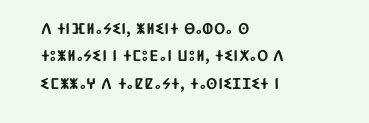ⴷ ⵜⵏⴼⵍⴰⵢⵉⵏ, ⵥⵍⵉⵏⵜ ⴱⴰⵀⵔⴰ ⵙ ⵜⵓⵥⵍⴰⵢⵉⵏ ⵏ ⵜⵎⵓⴹⴰⵏ ⵡⵓⵍ, ⵜⵉⵏⵅⴰⵔ ⴷ ⵉⵎⵥⵥⴰⵖ ⴷ ⵜⴰⵇⵇⴰⵢⵜ, ⵜⴰⵙⵏⵉⵊⵊⵉⵜ ⵏ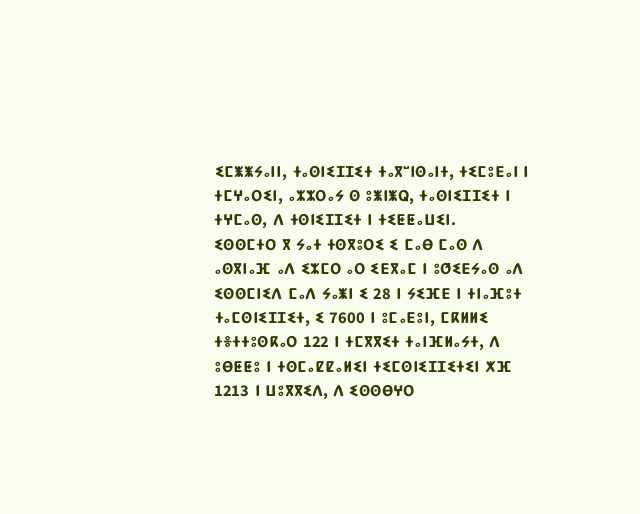ⵉⵎⵥⵥⵢⴰⵏⵏ, ⵜⴰⵙⵏⵉⵊⵊⵉⵜ ⵜⴰⴳⵯⵏⵙⴰⵏⵜ, ⵜⵉⵎⵓⴹⴰⵏ ⵏ ⵜⵎⵖⴰⵔⵉⵏ, ⴰⵣⵣⵔⴰⵢ ⵙ ⵓⵥⵏⵥⵕ, ⵜⴰⵙⵏⵉⵊⵊⵉⵜ ⵏ ⵜⵖⵎⴰⵙ, ⴷ ⵜⵙⵏⵉⵊⵊⵉⵜ ⵏ ⵜⵉⵟⵟⴰⵡⵉⵏ.
ⵉⵙⵙⵎⵜⵔ ⴳ ⵢⴰⵜ ⵜⵙⴳⵓⵔⵉ ⵉ ⵎⴰⴱ ⵎⴰⵙ ⴷ ⴰⵙⴳⵏⴰⴼ ⴰⴷ ⵉⵣⵎⵔ ⴰⵔ ⵉⴹⴳⴰⵎ ⵏ ⵓⵚⵉⴹⵢⴰⵙ ⴰⴷ ⵉⵙⵙⵎⵏⵉⴷ ⵎⴰⴷ ⵢⴰⵥⵏ ⵉ 28 ⵏ ⵢⵉⴼⴹ ⵏ ⵜⵏⴰⴼⵓⵜ ⵜⴰⵎⵙⵏⵉⵊⵊⵉⵜ, ⵉ 7600 ⵏ ⵓⵎⴰⴹⵓⵏ, ⵎⴽⵍⵍⵉ ⵜⴻⵜⵜⵓⵙⴽⴰⵔ 122 ⵏ ⵜⵎⴳⴳⵉⵜ ⵜⴰⵏⴼⵍⴰⵢⵜ, ⴷ ⵓⴱⵟⵟⵓ ⵏ ⵜⵙⵎⴰⵇⵇⴰⵍⵉⵏ ⵜⵉⵎⵙⵏⵉⵊⵊⵉⵜⵉⵏ ⵅⴼ 1213 ⵏ ⵡⵓⴳⴳⵉⴷ, ⴷ ⵉⵙⵙⴱⵖⵔ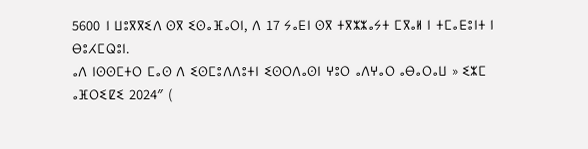5600 ⵏ ⵡⵓⴳⴳⵉⴷ ⵙⴳ ⵉⵙⴰⴼⴰⵔⵏ, ⴷ 17 ⵢⴰⴹⵏ ⵙⴳ ⵜⴳⵣⵣⴰⵢⵜ ⵎⴳⴰⵍ ⵏ ⵜⵎⴰⴹⵓⵏⵜ ⵏ ⴱⵓⵃⵎⵕⵓⵏ.
ⴰⴷ ⵏⵙⵙⵎⵜⵔ ⵎⴰⵙ ⴷ ⵉⵙⵎⵓⴷⴷⵓⵜⵏ ⵉⵙⵔⴷⴰⵙⵏ ⵖⵓⵔ ⴰⴷⵖⴰⵔ ⴰⴱⴰⵔⴰⵡ » ⵉⵣⵎ ⴰⴼⵔⵉⵇⵉ 2024″ (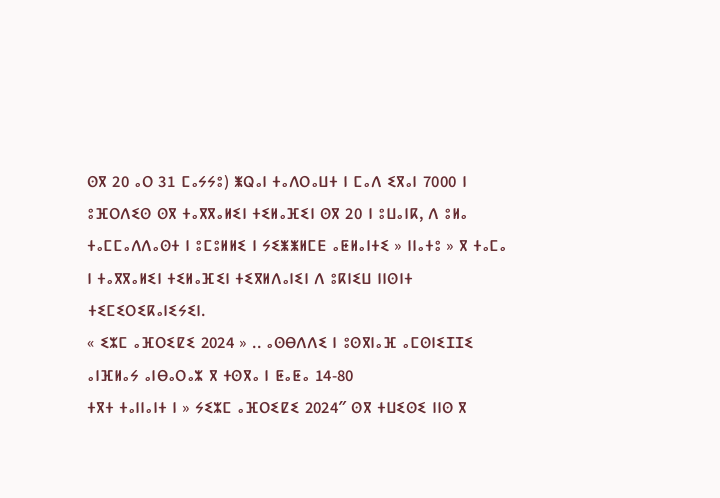ⵙⴳ 20 ⴰⵔ 31 ⵎⴰⵢⵢⵓ) ⵥⵕⴰⵏ ⵜⴰⴷⵔⴰⵡⵜ ⵏ ⵎⴰⴷ ⵉⴳⴰⵏ 7000 ⵏ ⵓⴼⵔⴷⵉⵙ ⵙⴳ ⵜⴰⴳⴳⴰⵍⵉⵏ ⵜⵉⵍⴰⴼⵉⵏ ⵙⴳ 20 ⵏ ⵓⵡⴰⵏⴽ, ⴷ ⵓⵍⴰ ⵜⴰⵎⵎⴰⴷⴷⴰⵙⵜ ⵏ ⵓⵎⵓⵍⵍⵉ ⵏ ⵢⵉⵥⵥⵍⵎⴹ ⴰⵟⵍⴰⵏⵜⵉ » ⵏⵏⴰⵜⵓ » ⴳ ⵜⴰⵎⴰ ⵏ ⵜⴰⴳⴳⴰⵍⵉⵏ ⵜⵉⵍⴰⴼⵉⵏ ⵜⵉⴳⵍⴷⴰⵏⵉⵏ ⴷ ⵓⴽⵏⵉⵡ ⵏⵏⵙⵏⵜ ⵜⵉⵎⵉⵔⵉⴽⴰⵏⵉⵢⵉⵏ.
« ⵉⵣⵎ ⴰⴼⵔⵉⵇⵉ 2024 » .. ⴰⵙⴱⴷⴷⵉ ⵏ ⵓⵙⴳⵏⴰⴼ ⴰⵎⵙⵏⵉⵊⵊⵉ ⴰⵏⴼⵍⴰⵢ ⴰⵏⴱⴰⵔⴰⵣ ⴳ ⵜⵙⴳⴰ ⵏ ⵟⴰⵟⴰ 14-80
ⵜⴳⵜ ⵜⴰⵏⵏⴰⵏⵜ ⵏ » ⵢⵉⵣⵎ ⴰⴼⵔⵉⵇⵉ 2024″ ⵙⴳ ⵜⵡⵉⵙⵉ ⵏⵏⵙ ⴳ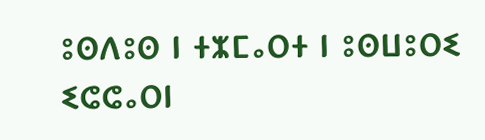ⵓⵙⴷⵓⵙ ⵏ ⵜⵣⵎⴰⵔⵜ ⵏ ⵓⵙⵡⵓⵔⵉ ⵉⵛⵛⴰⵔⵏ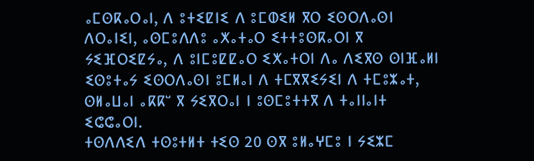ⴰⵎⵙⴽⴰⵔⴰⵏ, ⴷ ⵓⵜⵉⵇⵏⵉ ⴷ ⵓⵎⵀⵉⵍ ⴳⵔ ⵉⵙⵔⴷⴰⵙⵏ ⴷⵔⴰⵏⵉⵏ, ⴰⵙⵎⵓⴷⴷⵓ ⴰⵅⴰⵜⴰⵔ ⵉⵜⵜⵓⵙⴽⴰⵔⵏ ⴳ ⵢⵉⴼⵔⵉⵇⵢⴰ, ⴷ ⵓⵏⵎⵓⵇⵇⴰⵔ ⵉⵅⴰⵜⵔⵏ ⴷⴰ ⴷⵉⴳⵙ ⵙⵏⴼⴰⵍⵏ ⵉⵙⵓⵜⴰⵢ ⵉⵙⵔⴷⴰⵙⵏ ⵓⵎⵍⴰⵏ ⴷ ⵜⵎⴳⴳⵉⵢⵉⵏ ⴷ ⵜⵎⵓⵣⴰⵜ, ⵙⵍⴰⵡⴰⵏ ⴰⴽⴽⵯ ⴳ ⵢⵉⴳⵔⴰⵏ ⵏ ⵓⵙⵎⵓⵜⵜⴳ ⴷ ⵜⴰⵏⵏⴰⵏⵜ ⵉⵛⵛⴰⵔⵏ.
ⵜⵙⴷⴷⵉⴷ ⵜⵙⵓⵜⵍⵜ ⵜⵉⵙ 20 ⵙⴳ ⵓⵍⴰⵖⵎⵓ ⵏ ⵢⵉⵣⵎ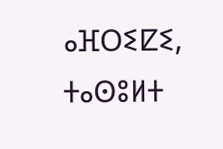ⴰⴼⵔⵉⵇⵉ, ⵜⴰⵙⵓⵍⵜ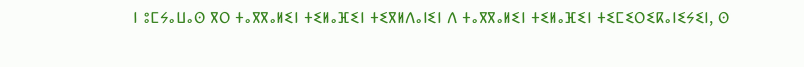ⵏ ⵓⵎⵢⴰⵡⴰⵙ ⴳⵔ ⵜⴰⴳⴳⴰⵍⵉⵏ ⵜⵉⵍⴰⴼⵉⵏ ⵜⵉⴳⵍⴷⴰⵏⵉⵏ ⴷ ⵜⴰⴳⴳⴰⵍⵉⵏ ⵜⵉⵍⴰⴼⵉⵏ ⵜⵉⵎⵉⵔⵉⴽⴰⵏⵉⵢⵉⵏ, ⵙ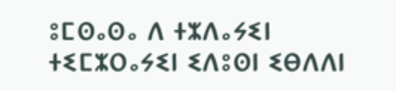ⵓⵎⵙⴰⵙⴰ ⴷ ⵜⵣⴷⴰⵢⵉⵏ ⵜⵉⵎⵣⵔⴰⵢⵉⵏ ⵉⴷⵓⵙⵏ ⵉⴱⴷⴷⵏ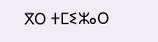ⴳⵔ ⵜⵎⵉⵣⴰⵔ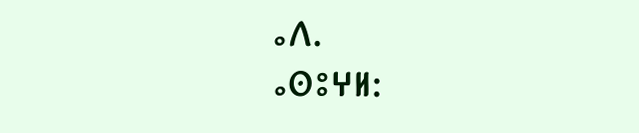ⴰⴷ.
ⴰⵙⵓⵖⵍ: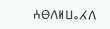ⵄⴱⴷⵍⵡⴰⵃⴷ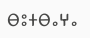ⴱⵓⵜⴱⴰⵖⴰ